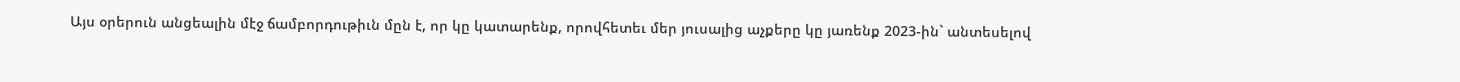Այս օրերուն անցեալին մէջ ճամբորդութիւն մըն է, որ կը կատարենք, որովհետեւ մեր յուսալից աչքերը կը յառենք 2023-ին` անտեսելով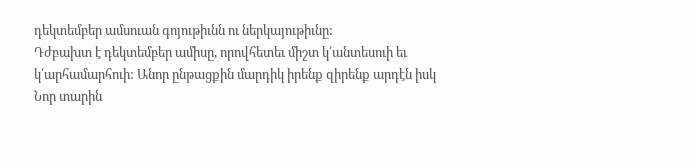դեկտեմբեր ամսուան գոյութիւնն ու ներկայութիւնը:
Դժբախտ է դեկտեմբեր ամիսը, որովհետեւ միշտ կ՛անտեսուի եւ կ՛արհամարհուի: Անոր ընթացքին մարդիկ իրենք զիրենք արդէն իսկ Նոր տարին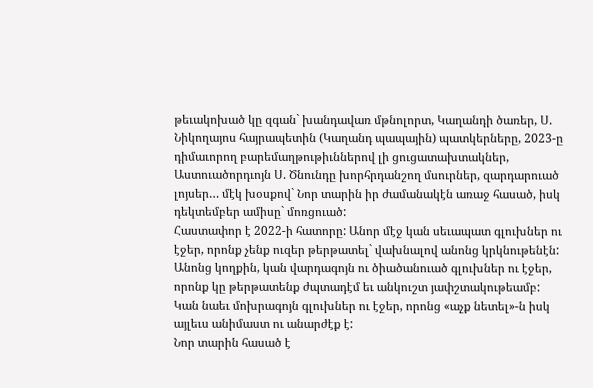թեւակոխած կը զգան` խանդավառ մթնոլորտ, Կաղանդի ծառեր, Ս. Նիկողայոս հայրապետին (Կաղանդ պապային) պատկերները, 2023-ը դիմաւորող բարեմաղթութիւններով լի ցուցատախտակներ, Աստուածորդւոյն Ս. Ծնունդը խորհրդանշող մսուրներ, զարդարուած լոյսեր… մէկ խօսքով` Նոր տարին իր ժամանակէն առաջ հասած, իսկ դեկտեմբեր ամիսը` մոռցուած:
Հաստափոր է 2022-ի հատորը: Անոր մէջ կան սեւապատ գլուխներ ու էջեր, որոնք չենք ուզեր թերթատել` վախնալով անոնց կրկնութենէն: Անոնց կողքին, կան վարդագոյն ու ծիածանուած գլուխներ ու էջեր, որոնք կը թերթատենք ժպտադէմ եւ անկուշտ յափշտակութեամբ: Կան նաեւ մոխրագոյն գլուխներ ու էջեր, որոնց «աչք նետել»-ն իսկ այլեւս անիմաստ ու անարժէք է:
Նոր տարին հասած է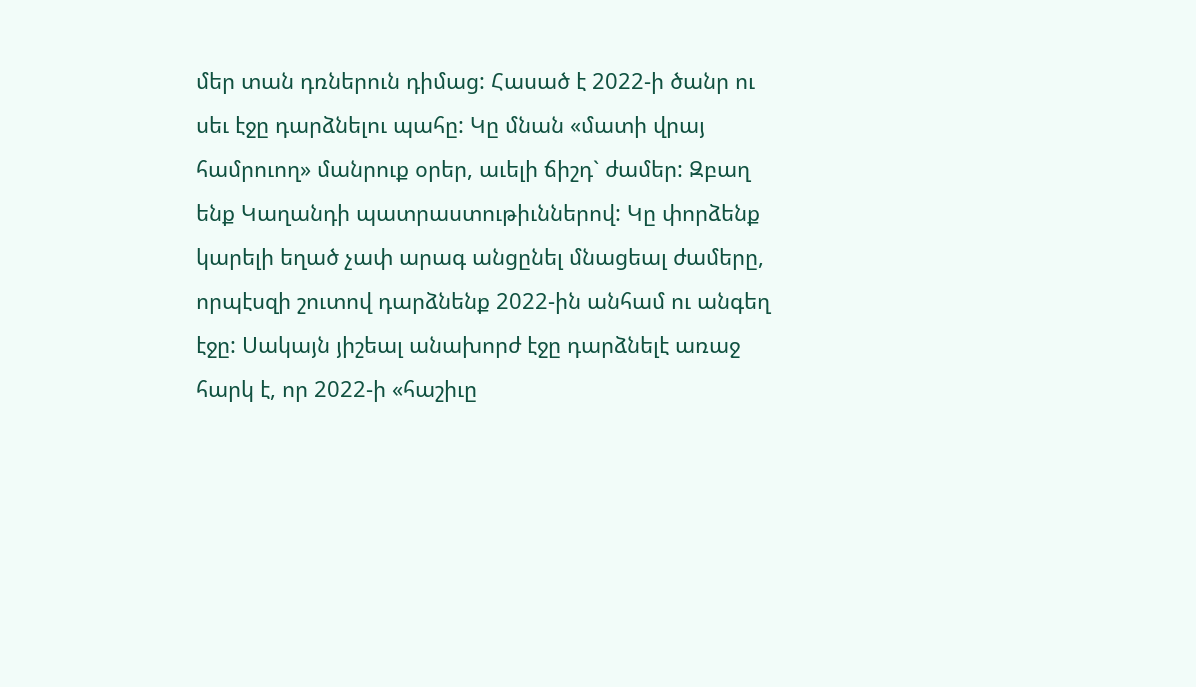մեր տան դռներուն դիմաց: Հասած է 2022-ի ծանր ու սեւ էջը դարձնելու պահը: Կը մնան «մատի վրայ համրուող» մանրուք օրեր, աւելի ճիշդ` ժամեր: Զբաղ ենք Կաղանդի պատրաստութիւններով: Կը փորձենք կարելի եղած չափ արագ անցընել մնացեալ ժամերը, որպէսզի շուտով դարձնենք 2022-ին անհամ ու անգեղ էջը: Սակայն յիշեալ անախորժ էջը դարձնելէ առաջ հարկ է, որ 2022-ի «հաշիւը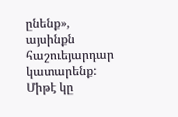ընենք», այսինքն հաշուեյարդար կատարենք: Միթէ կը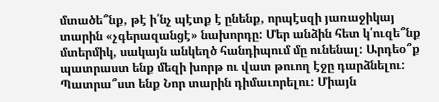մտածե՞նք, թէ ի՛նչ պէտք է ընենք, որպէսզի յառաջիկայ տարին «չգերազանցէ» նախորդը: Մեր անձին հետ կ՛ուզե՞նք մտերմիկ, սակայն անկեղծ հանդիպում մը ունենալ: Արդեօ՞ք պատրաստ ենք մեզի խորթ ու վատ թուող էջը դարձնելու: Պատրա՞ստ ենք Նոր տարին դիմաւորելու: Միայն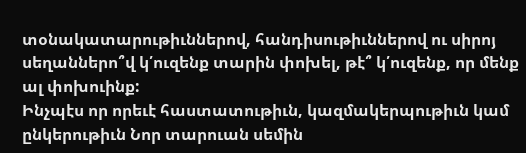տօնակատարութիւններով, հանդիսութիւններով ու սիրոյ սեղաններո՞վ կ՛ուզենք տարին փոխել, թէ՞ կ՛ուզենք, որ մենք ալ փոխուինք:
Ինչպէս որ որեւէ հաստատութիւն, կազմակերպութիւն կամ ընկերութիւն Նոր տարուան սեմին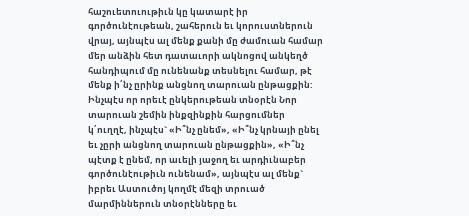հաշուետուութիւն կը կատարէ իր գործունէութեան, շահերուն եւ կորուստներուն վրայ, այնպէս ալ մենք քանի մը ժամուան համար մեր անձին հետ դատաւորի ակնոցով անկեղծ հանդիպում մը ունենանք տեսնելու համար, թէ մենք ի՛նչ ըրինք անցնող տարուան ընթացքին: Ինչպէս որ որեւէ ընկերութեան տնօրէն Նոր տարուան շեմին ինքզինքին հարցումներ կ՛ուղղէ, ինչպէս` «Ի՞նչ ընեմ», «Ի՞նչ կրնայի ընել եւ չըրի անցնող տարուան ընթացքին», «Ի՞նչ պէտք է ընեմ, որ աւելի յաջող եւ արդիւնաբեր գործունէութիւն ունենամ», այնպէս ալ մենք` իբրեւ Աստուծոյ կողմէ մեզի տրուած մարմիններուն տնօրէնները եւ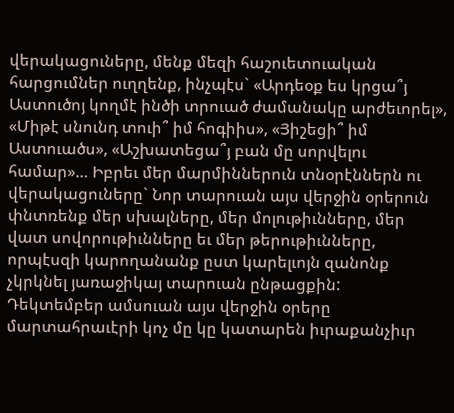վերակացուները, մենք մեզի հաշուետուական հարցումներ ուղղենք, ինչպէս` «Արդեօք ես կրցա՞յ Աստուծոյ կողմէ ինծի տրուած ժամանակը արժեւորել», «Միթէ սնունդ տուի՞ իմ հոգիիս», «Յիշեցի՞ իմ Աստուածս», «Աշխատեցա՞յ բան մը սորվելու համար»… Իբրեւ մեր մարմիններուն տնօրէններն ու վերակացուները` Նոր տարուան այս վերջին օրերուն փնտռենք մեր սխալները, մեր մոլութիւնները, մեր վատ սովորութիւնները եւ մեր թերութիւնները, որպէսզի կարողանանք ըստ կարելւոյն զանոնք չկրկնել յառաջիկայ տարուան ընթացքին:
Դեկտեմբեր ամսուան այս վերջին օրերը մարտահրաւէրի կոչ մը կը կատարեն իւրաքանչիւր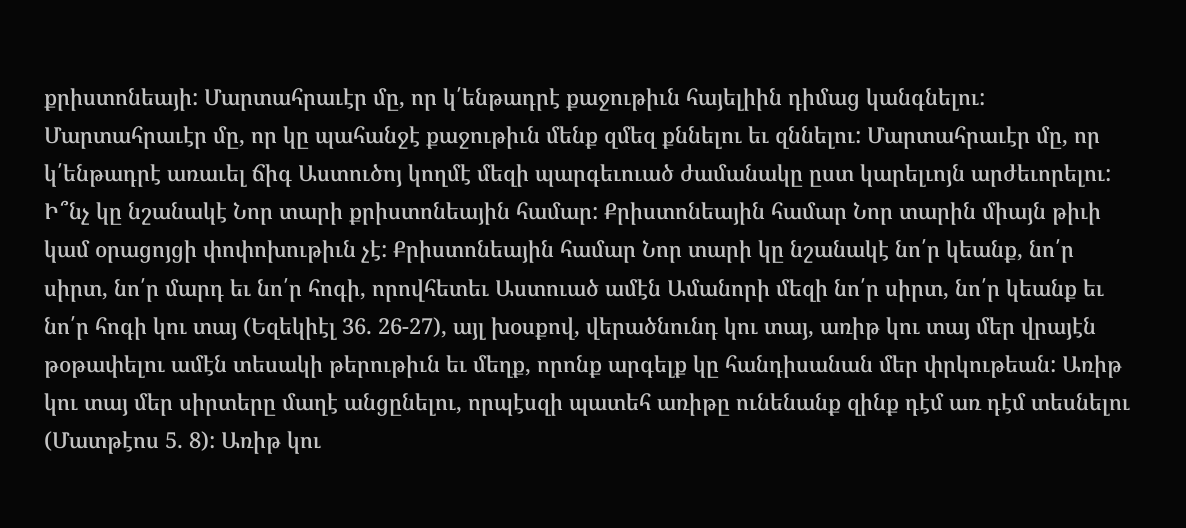քրիստոնեայի: Մարտահրաւէր մը, որ կ՛ենթադրէ քաջութիւն հայելիին դիմաց կանգնելու: Մարտահրաւէր մը, որ կը պահանջէ քաջութիւն մենք զմեզ քննելու եւ զննելու: Մարտահրաւէր մը, որ կ՛ենթադրէ առաւել ճիգ Աստուծոյ կողմէ մեզի պարգեւուած ժամանակը ըստ կարելւոյն արժեւորելու:
Ի՞նչ կը նշանակէ Նոր տարի քրիստոնեային համար: Քրիստոնեային համար Նոր տարին միայն թիւի կամ օրացոյցի փոփոխութիւն չէ: Քրիստոնեային համար Նոր տարի կը նշանակէ նո՛ր կեանք, նո՛ր սիրտ, նո՛ր մարդ եւ նո՛ր հոգի, որովհետեւ Աստուած ամէն Ամանորի մեզի նո՛ր սիրտ, նո՛ր կեանք եւ նո՛ր հոգի կու տայ (Եզեկիէլ 36. 26-27), այլ խօսքով, վերածնունդ կու տայ, առիթ կու տայ մեր վրայէն թօթափելու ամէն տեսակի թերութիւն եւ մեղք, որոնք արգելք կը հանդիսանան մեր փրկութեան: Առիթ կու տայ մեր սիրտերը մաղէ անցընելու, որպէսզի պատեհ առիթը ունենանք զինք դէմ առ դէմ տեսնելու (Մատթէոս 5. 8): Առիթ կու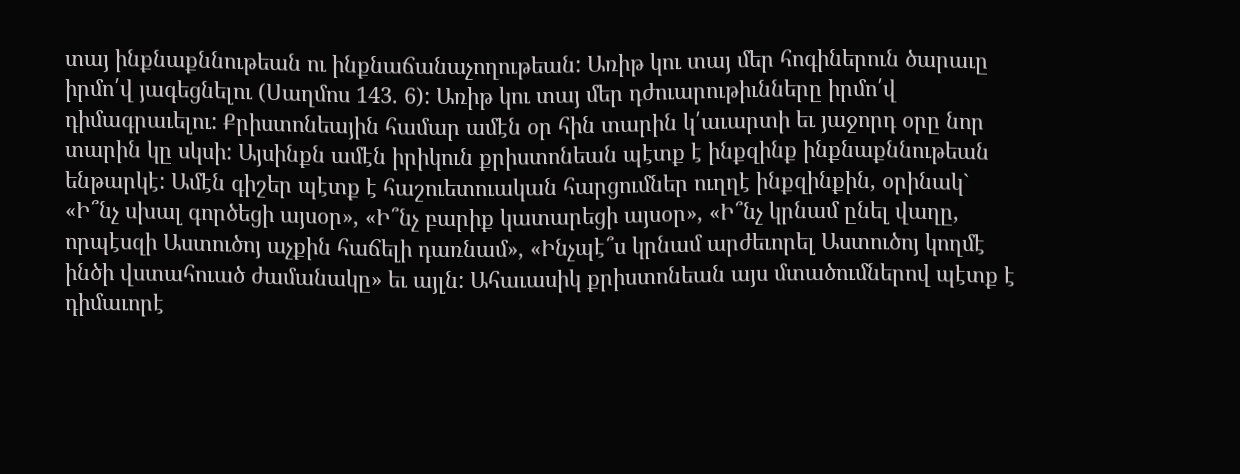տայ ինքնաքննութեան ու ինքնաճանաչողութեան: Առիթ կու տայ մեր հոգիներուն ծարաւը իրմո՛վ յագեցնելու (Սաղմոս 143. 6): Առիթ կու տայ մեր դժուարութիւնները իրմո՛վ դիմագրաւելու: Քրիստոնեային համար ամէն օր հին տարին կ՛աւարտի եւ յաջորդ օրը նոր տարին կը սկսի: Այսինքն ամէն իրիկուն քրիստոնեան պէտք է ինքզինք ինքնաքննութեան ենթարկէ: Ամէն գիշեր պէտք է հաշուետուական հարցումներ ուղղէ ինքզինքին, օրինակ` «Ի՞նչ սխալ գործեցի այսօր», «Ի՞նչ բարիք կատարեցի այսօր», «Ի՞նչ կրնամ ընել վաղը, որպէսզի Աստուծոյ աչքին հաճելի դառնամ», «Ինչպէ՞ս կրնամ արժեւորել Աստուծոյ կողմէ ինծի վստահուած ժամանակը» եւ այլն: Ահաւասիկ քրիստոնեան այս մտածումներով պէտք է դիմաւորէ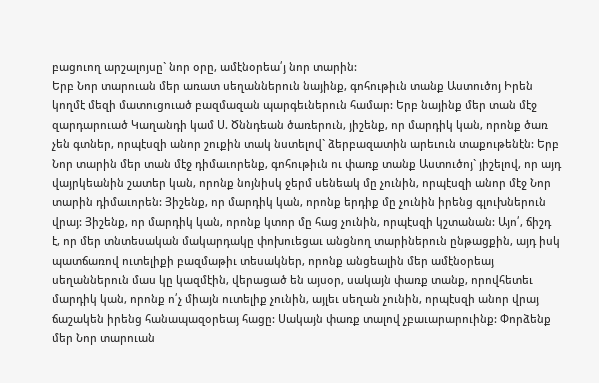բացուող արշալոյսը` նոր օրը, ամէնօրեա՛յ նոր տարին:
Երբ Նոր տարուան մեր առատ սեղաններուն նայինք, գոհութիւն տանք Աստուծոյ Իրեն կողմէ մեզի մատուցուած բազմազան պարգեւներուն համար: Երբ նայինք մեր տան մէջ զարդարուած Կաղանդի կամ Ս. Ծննդեան ծառերուն, յիշենք, որ մարդիկ կան, որոնք ծառ չեն գտներ, որպէսզի անոր շուքին տակ նստելով` ձերբազատին արեւուն տաքութենէն: Երբ Նոր տարին մեր տան մէջ դիմաւորենք, գոհութիւն ու փառք տանք Աստուծոյ` յիշելով, որ այդ վայրկեանին շատեր կան, որոնք նոյնիսկ ջերմ սենեակ մը չունին, որպէսզի անոր մէջ Նոր տարին դիմաւորեն: Յիշենք, որ մարդիկ կան, որոնք երդիք մը չունին իրենց գլուխներուն վրայ: Յիշենք, որ մարդիկ կան, որոնք կտոր մը հաց չունին, որպէսզի կշտանան: Այո՛, ճիշդ է, որ մեր տնտեսական մակարդակը փոխուեցաւ անցնող տարիներուն ընթացքին, այդ իսկ պատճառով ուտելիքի բազմաթիւ տեսակներ, որոնք անցեալին մեր ամէնօրեայ սեղաններուն մաս կը կազմէին, վերացած են այսօր, սակայն փառք տանք, որովհետեւ մարդիկ կան, որոնք ո՛չ միայն ուտելիք չունին, այլեւ սեղան չունին, որպէսզի անոր վրայ ճաշակեն իրենց հանապազօրեայ հացը: Սակայն փառք տալով չբաւարարուինք: Փորձենք մեր Նոր տարուան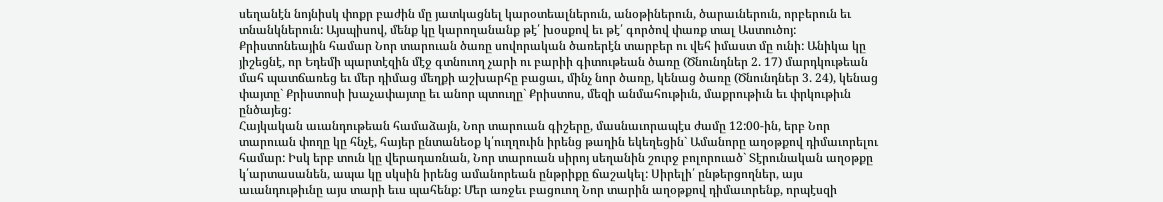սեղանէն նոյնիսկ փոքր բաժին մը յատկացնել կարօտեալներուն, անօթիներուն, ծարաւներուն, որբերուն եւ տնանկներուն: Այսպիսով, մենք կը կարողանանք թէ՛ խօսքով եւ թէ՛ գործով փառք տալ Աստուծոյ:
Քրիստոնեային համար Նոր տարուան ծառը սովորական ծառերէն տարբեր ու վեհ իմաստ մը ունի: Անիկա կը յիշեցնէ, որ Եդեմի պարտէզին մէջ գտնուող չարի ու բարիի գիտութեան ծառը (Ծնունդներ 2. 17) մարդկութեան մահ պատճառեց եւ մեր դիմաց մեղքի աշխարհը բացաւ, մինչ նոր ծառը, կենաց ծառը (Ծնունդներ 3. 24), կենաց փայտը` Քրիստոսի խաչափայտը եւ անոր պտուղը` Քրիստոս, մեզի անմահութիւն, մաքրութիւն եւ փրկութիւն ընծայեց:
Հայկական աւանդութեան համաձայն, Նոր տարուան գիշերը, մասնաւորապէս ժամը 12:00-ին, երբ Նոր տարուան փողը կը հնչէ, հայեր ընտանեօք կ՛ուղղուին իրենց թաղին եկեղեցին` Ամանորը աղօթքով դիմաւորելու համար: Իսկ երբ տուն կը վերադառնան, Նոր տարուան սիրոյ սեղանին շուրջ բոլորուած` Տէրունական աղօթքը կ՛արտասանեն, ապա կը սկսին իրենց ամանորեան ընթրիքը ճաշակել: Սիրելի՛ ընթերցողներ, այս աւանդութիւնը այս տարի եւս պահենք: Մեր առջեւ բացուող Նոր տարին աղօթքով դիմաւորենք, որպէսզի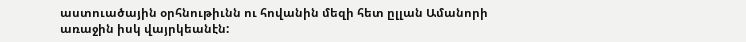աստուածային օրհնութիւնն ու հովանին մեզի հետ ըլլան Ամանորի առաջին իսկ վայրկեանէն: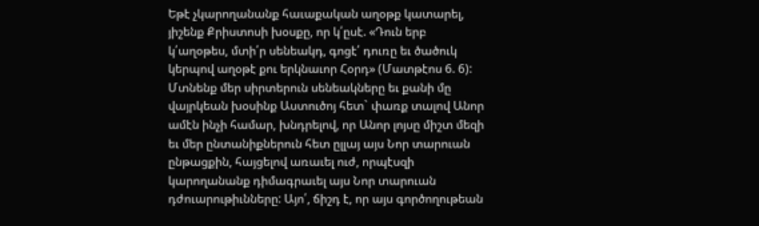Եթէ չկարողանանք հաւաքական աղօթք կատարել, յիշենք Քրիստոսի խօսքը, որ կ՛ըսէ. «Դուն երբ կ՛աղօթես, մտի՛ր սենեակդ, գոցէ՛ դուռը եւ ծածուկ կերպով աղօթէ քու երկնաւոր Հօրդ» (Մատթէոս 6. 6): Մտնենք մեր սիրտերուն սենեակները եւ քանի մը վայրկեան խօսինք Աստուծոյ հետ` փառք տալով Անոր ամէն ինչի համար, խնդրելով, որ Անոր լոյսը միշտ մեզի եւ մեր ընտանիքներուն հետ ըլլայ այս Նոր տարուան ընթացքին, հայցելով առաւել ուժ, որպէսզի կարողանանք դիմագրաւել այս Նոր տարուան դժուարութիւնները: Այո՛, ճիշդ է, որ այս գործողութեան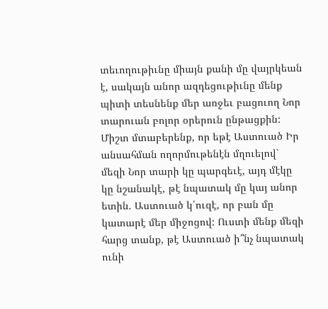տեւողութիւնը միայն քանի մը վայրկեան է, սակայն անոր ազդեցութիւնը մենք պիտի տեսնենք մեր առջեւ բացուող Նոր տարուան բոլոր օրերուն ընթացքին:
Միշտ մտաբերենք, որ եթէ Աստուած Իր անսահման ողորմութենէն մղուելով` մեզի Նոր տարի կը պարգեւէ, այդ մէկը կը նշանակէ, թէ նպատակ մը կայ անոր ետին. Աստուած կ՛ուզէ, որ բան մը կատարէ մեր միջոցով: Ուստի մենք մեզի հարց տանք, թէ Աստուած ի՞նչ նպատակ ունի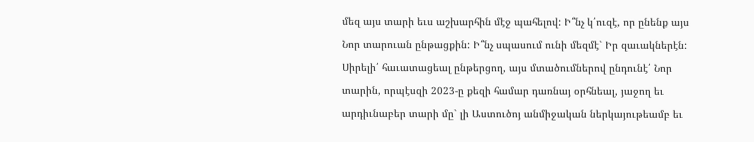մեզ այս տարի եւս աշխարհին մէջ պահելով: Ի՞նչ կ՛ուզէ, որ ընենք այս Նոր տարուան ընթացքին: Ի՞նչ սպասում ունի մեզմէ` Իր զաւակներէն:
Սիրելի՛ հաւատացեալ ընթերցող, այս մտածումներով ընդունէ՛ Նոր տարին, որպէսզի 2023-ը քեզի համար դառնայ օրհնեալ, յաջող եւ արդիւնաբեր տարի մը` լի Աստուծոյ անմիջական ներկայութեամբ եւ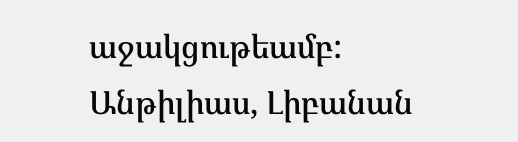աջակցութեամբ:
Անթիլիաս, Լիբանան